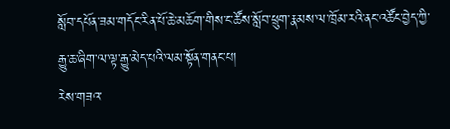སློབ་དཔོན་ཟམ་གདོང་རིན་པོ་ཆེ་མཆོག་གིས་ང་ཚོས་སློབ་ཕྲུག་རྣམས་ལ་ཁྲོམ་རའི་ནང་འཚོང་བྱེད་ཀྱི་རྒྱུ་ཆ་ཞིག་ལ་ལྟ་རྒྱུ་མེད་པའི་ལམ་སྟོན་གནང་པ།
རེས་གཟའ་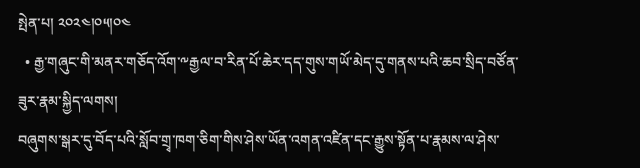སྤེན་པ། ༢༠༢༤།༠༥།༠༤
  • རྒྱ་གཞུང་གི་མནར་གཅོད་འོག་༸རྒྱལ་བ་རིན་པོ་ཆེར་དད་གུས་གཡོ་མེད་དུ་གནས་པའི་ཆབ་སྲིད་བཙོན་ཟུར་རྣམ་སྐྱིད་ལགས།
བཞུགས་སྒར་དུ་བོད་པའི་སློབ་གྲྭ་ཁག་ཅིག་གིས་ཤེས་ཡོན་འགན་འཛིན་དང་རྒྱུས་སྟོན་པ་རྣམས་ལ་ཤེས་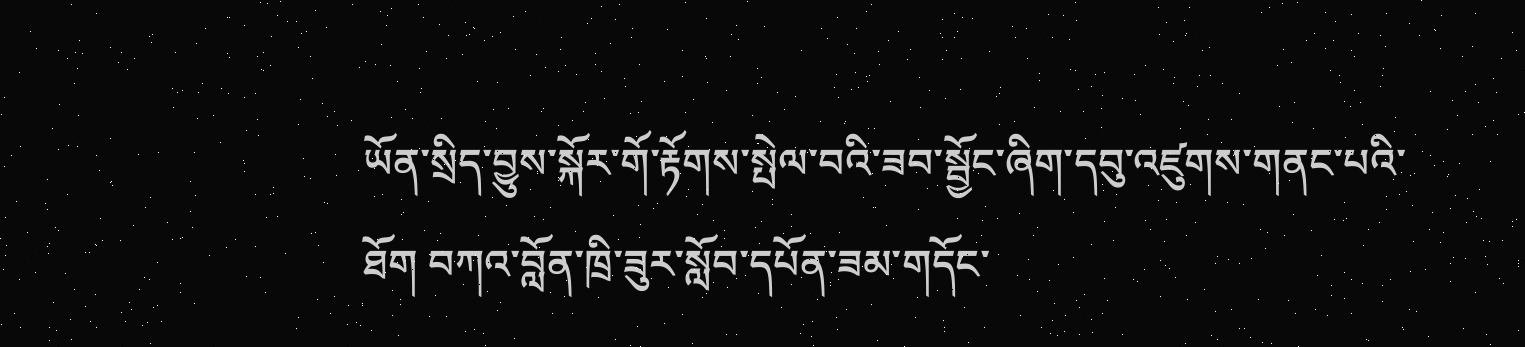ཡོན་སྲིད་བྱུས་སྐོར་གོ་རྟོགས་སྤེལ་བའི་ཟབ་སྦྱོང་ཞིག་དབུ་འཛུགས་གནང་པའི་ཐོག བཀའ་བློན་ཁྲི་ཟུར་སློབ་དཔོན་ཟམ་གདོང་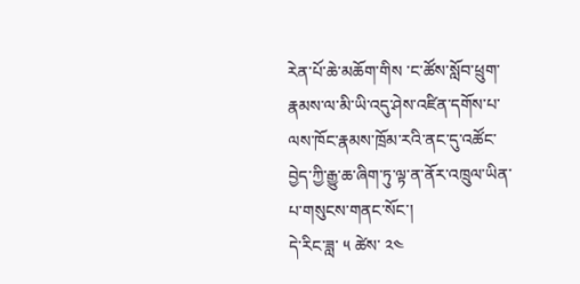རེན་པོ་ཆེ་མཆོག་གིས ་ང་ཚོས་སློབ་ཕྲུག་རྣམས་ལ་མི་ཡི་འདུ་ཤེས་འཛིན་དགོས་པ་ལས་ཁོང་རྣམས་ཁྲོམ་རའི་ནང་དུ་འཚོང་བྱེད་ཀྱི་རྒྱུ་ཆ་ཞིག་ཏུ་ལྟ་ན་ནོར་འཁྲུལ་ཡིན་པ་གསུངས་གནང་སོང་།
དེ་རིང་ཟླ་ ༥ ཚེས་ ༢༤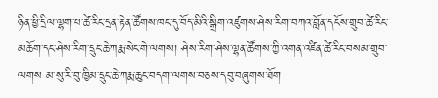ཉིན་ཕྱི་དྲིལ་ལྷག་པ་ཚེ་རིང་དྲན་རྟེན་ཚོགས་ཁང་དུ་བོད་མིའི་སྒྲིག་འཛུགས་ཤེས་རིག་བཀའ་བློན་དངོས་གྲུབ་ཚེ་རིང་མཆོག་དང་ཤེས་རིག་དྲུང་ཆེ་ཀརྨ་སེང་གེ་ལགས། ཤེས་རིག་ཤེས་ལྷན་ཚོགས་ཀྱི་འགན་འཛིན་ཚེ་རིང་བསམ་གྲུབ་ལགས མ་སུ་རི་བུ་ཁྱིམ་དྲུང་ཆེ་ཀརྨ་ཆུང་བདག་ལགས་བཅས་དབུ་བཞུགས་ཐོག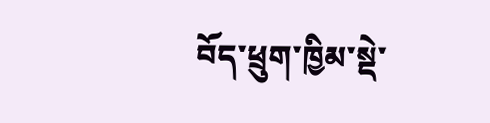བོད་ཕྲུག་ཁྱིམ་སྡེ་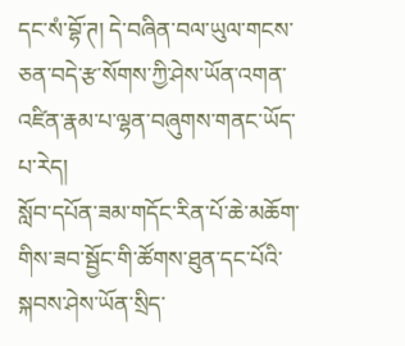དང་སཾ་བྷོ་ཊ། དེ་བཞིན་བལ་ཡུལ་གངས་ཅན་བདེ་རྩ་སོགས་ཀྱི་ཤེས་ཡོན་འགན་འཛིན་རྣམ་པ་ལྷན་བཞུགས་གནང་ཡོད་པ་རེད།
སློབ་དཔོན་ཟམ་གདོང་རིན་པོ་ཆེ་མཆོག་གིས་ཟབ་སྦྱོང་གི་ཚོགས་ཐུན་དང་པོའི་སྐབས་ཤེས་ཡོན་སྲིད་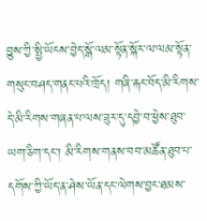བྱུས་ཀྱི་སྤྱི་ཡོངས་བྱེད་སྒོ་ལམ་སྟོན་སྐོར་ལ་ལམ་སྟོན་གསུང་བཤད་གནང་པའི་ཁྲོད། གཞི་རྐང་བོད་མི་རིགས་དེ་མི་རིགས་གཞན་པ་ལས་ཟུར་དུ་དབྱེ་བ་ཕྱེས་ཐུབ་ཡག་ཅིག་དང་། མི་རིགས་གནས་བབ་མཚོན་ཐུབ་པ་དགོས་ཀྱི་ཡོད་ན་ཤེས་ཡོན་དང་ལེགས་བྱང་ཐམས་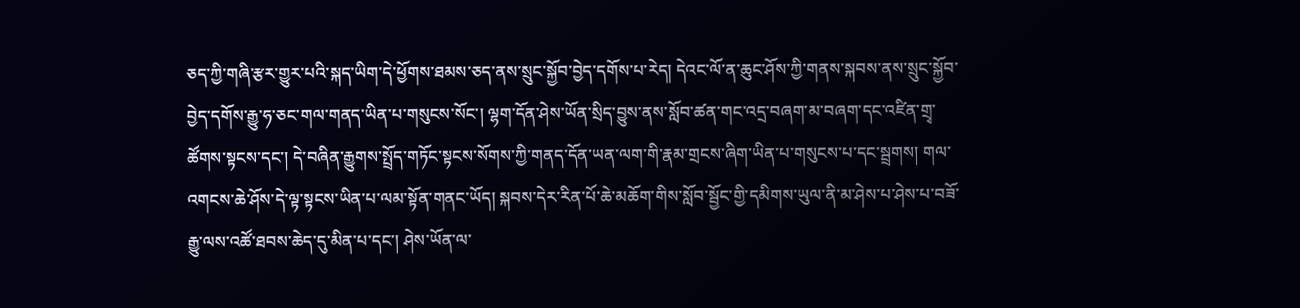ཅད་ཀྱི་གཞི་རྩར་གྱུར་པའི་སྐད་ཡིག་དེ་ཕྱོགས་ཐམས་ཅད་ནས་སྲུང་སྐྱོབ་བྱེད་དགོས་པ་རེད། དེའང་ལོ་ན་ཆུང་ཤོས་ཀྱི་གནས་སྐབས་ནས་སྲུང་སྐྱོབ་བྱེད་དགོས་རྒྱུ་ཧ་ཅང་གལ་གནད་ཡིན་པ་གསུངས་སོང་། ལྷག་དོན་ཤེས་ཡོན་སྲིད་བྱུས་ནས་སློབ་ཚན་གང་འདྲ་བཞག་མ་བཞག་དང་འཛིན་གྲྭ་ཚོགས་སྟངས་དང་། དེ་བཞིན་རྒྱུགས་སྤྲོད་གཏོང་སྟངས་སོགས་ཀྱི་གནད་དོན་ཡན་ལག་གི་རྣམ་གྲངས་ཞིག་ཡིན་པ་གསུངས་པ་དང་སྦྲགས། གལ་འགངས་ཆེ་ཤོས་དེ་ལྟ་སྟངས་ཡིན་པ་ལམ་སྟོན་གནང་ཡོད། སྐབས་དེར་རིན་པོ་ཆེ་མཆོག་གིས་སློབ་སྦྱོང་གྱི་དམིགས་ཡུལ་ནི་མ་ཤེས་པ་ཤེས་པ་བཟོ་རྒྱུ་ལས་འཚོ་ཐབས་ཆེད་དུ་མིན་པ་དང་། ཤེས་ཡོན་ལ་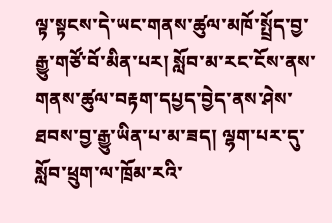ལྟ་སྟངས་དེ་ཡང་གནས་ཚུལ་མཁོ་སྤྲོད་བྱ་རྒྱུ་གཙོ་བོ་མིན་པར། སློབ་མ་རང་ངོས་ནས་གནས་ཚུལ་བརྟག་དཔྱད་བྱེད་ནས་ཤེས་ཐབས་བྱ་རྒྱུ་ཡིན་པ་མ་ཟད། ལྷག་པར་དུ་སློབ་ཕྲུག་ལ་ཁྲོམ་རའི་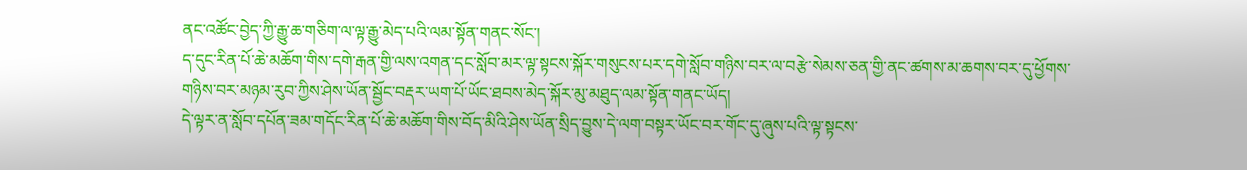ནང་འཚོང་བྱེད་ཀྱི་རྒྱུ་ཆ་གཅིག་ལ་ལྟ་རྒྱུ་མེད་པའི་ལམ་སྟོན་གནང་སོང་།
ད་དུང་རིན་པོ་ཆེ་མཆོག་གིས་དགེ་རྒན་གྱི་ལས་འགན་དང་སློབ་མར་ལྟ་སྟངས་སྐོར་གསུངས་པར་དགེ་སློབ་གཉིས་བར་ལ་བརྩེ་སེམས་ཅན་གྱི་ནང་ཚགས་མ་ཆགས་བར་དུ་ཕྱོགས་གཉིས་བར་མཉམ་རུབ་ཀྱིས་ཤེས་ཡོན་སྦྱོང་བརྡར་ཡག་པོ་ཡོང་ཐབས་མེད་སྐོར་མུ་མཐུད་ལམ་སྟོན་གནང་ཡོད།
དེ་ལྟར་ན་སློབ་དཔོན་ཟམ་གདོང་རིན་པོ་ཆེ་མཆོག་གིས་བོད་མིའི་ཤེས་ཡོན་སྲིད་བྱུས་དེ་ལག་བསྟར་ཡོང་བར་གོང་དུ་ཞུས་པའི་ལྟ་སྟངས་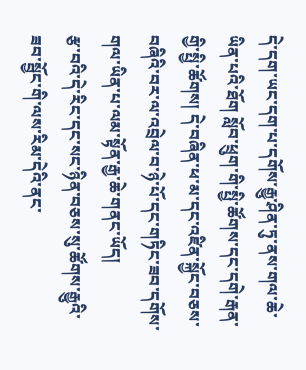དེ་དག་ཡང་དག་པ་དགོས་རྒྱུ་ཤིན་ཏུ་ནས་གལ་ཆེ་ཡིན་པའི་ཐོག སློབ་ཕྲུག་གི་སྤྱི་ཚོགས་དང་དགེ་རྒན་གྱི་སྤྱི་ཚོགས། དེ་བཞིན་ཕ་མ་དང་འཛིན་སྐྱོང་བཅས་བཞིའི་བར་ལ་འབྲེལ་བ་ཉེ་པོ་དང་གཏིང་ཟབ་དགོས་གལ་ཡིན་པ་ལམ་སྟོན་རྒྱ་ཆེ་གནང་ཡོད།
རྩ་བའི་དེ་རིང་དང་སང་ཉིན་བཅས་སུ་ཚོགས་རྒྱུའི་ཟབ་སྦྱོང་གི་ལས་རིམ་དེའི་ནང་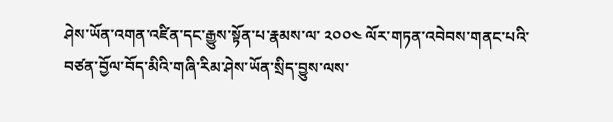ཤེས་ཡོན་འགན་འཛིན་དང་རྒྱུས་སྟོན་པ་རྣམས་ལ་ ༢༠༠༤ ལོར་གཏན་འབེབས་གནང་པའི་བཙན་བྱོལ་བོད་མིའི་གཞི་རིམ་ཤེས་ཡོན་སྲིད་བྱུས་ལས་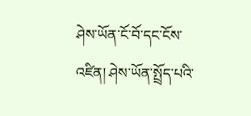ཤེས་ཡོན་ངོ་བོ་དང་ངོས་འཛིན། ཤེས་ཡོན་སྤྲོད་པའི་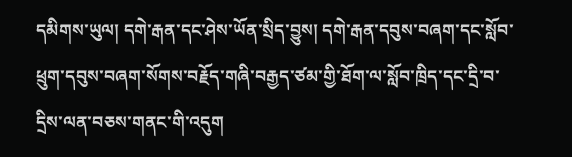དམིགས་ཡུལ། དགེ་རྒན་དང་ཤེས་ཡོན་སྲིད་བྱུས། དགེ་རྒན་དབུས་བཞག་དང་སློབ་ཕྲུག་དབུས་བཞག་སོགས་བརྗོད་གཞི་བརྒྱད་ཙམ་གྱི་ཐོག་ལ་སློབ་ཁྲིད་དང་དྲི་བ་དྲིས་ལན་བཅས་གནང་གི་འདུག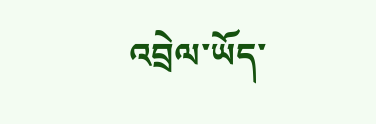འབྲེལ་ཡོད་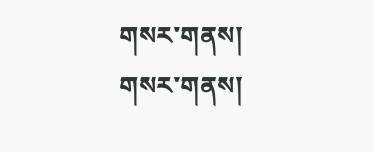གསར་གནས།
གསར་གནས།